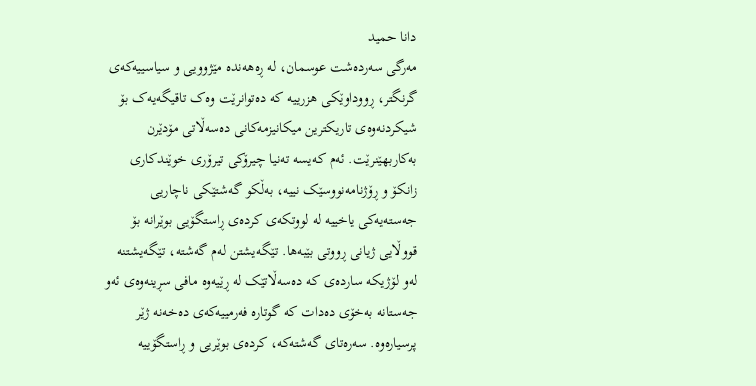دانا حمید
مەرگی سەردەشت عوسمان، لە ڕەهەندە مێژوویی و سیاسییەکەی گرنگتر، ڕووداوێکی هزرییە کە دەتوانرێت وەک تاقیگەیەک بۆ شیکردنەوەی تاریکترین میکانیزمەکانی دەسەڵاتی مۆدێرن بەکاربهێنرێت. ئەم کەیسە تەنیا چیرۆکی تیرۆری خوێندکاری زانکۆ و ڕۆژنامەنووسێک نییە، بەڵکو گەشتێکی ناچاریی جەستەیەکی یاخییە لە لووتکەی کردەی ڕاستگۆیی بوێرانە بۆ قووڵایی ژیانی ڕووتی بێبەها. تێگەیشتن لەم گەشتە، تێگەیشتنە لەو لۆژیکە ساردەی کە دەسەڵاتێک لە ڕێیەوە مافی سڕینەوەی ئەو جەستانە بەخۆی دەدات کە گوتارە فەرمییەکەی دەخەنە ژێر پرسیارەوە. سەرەتای گەشتەکە، کردەی بوێریی و ڕاستگۆییە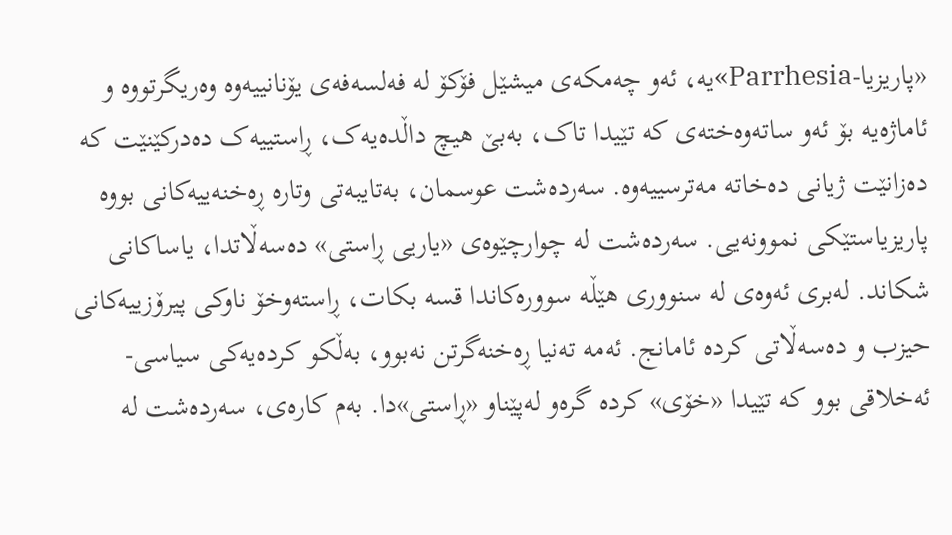«پاریزیا-Parrhesia»یە، ئەو چەمکەی میشێل فۆکۆ لە فەلسەفەی یۆنانییەوە وەریگرتووە و ئاماژەیە بۆ ئەو ساتەوەختەی کە تێیدا تاک، بەبێ هیچ داڵدەیەک، ڕاستییەک دەدرکێنێت کە دەزانێت ژیانی دەخاتە مەترسییەوە. سەردەشت عوسمان، بەتایبەتی وتارە ڕەخنەییەکانی بووە پاریزیاستێکی نموونەیی. سەردەشت لە چوارچێوەی «یاریی ڕاستی» دەسەڵاتدا، یاساکانی شکاند. لەبری ئەوەی لە سنووری هێڵە سوورەکاندا قسە بکات، ڕاستەوخۆ ناوکی پیرۆزییەکانی حیزب و دەسەڵاتی کردە ئامانج. ئەمە تەنیا ڕەخنەگرتن نەبوو، بەڵکو کردەیەکی سیاسی-ئەخلاقی بوو کە تێیدا «خۆی» کردە گرەو لەپێناو «ڕاستی»دا. بەم کارەی، سەردەشت لە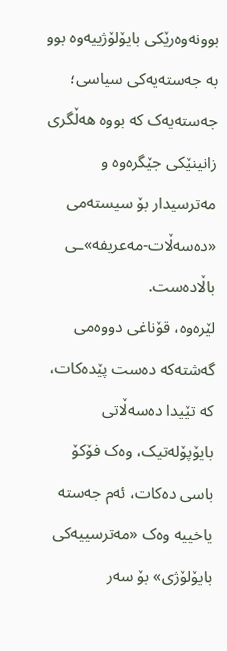بوونەوەرێکی بایۆلۆژییەوە بوو بە جەستەیەکی سیاسی؛ جەستەیەک کە بووە هەڵگری زانینێکی جێگرەوە و مەترسیدار بۆ سیستەمی «دەسەڵات-مەعریفە»ـی باڵادەست.
لێرەوە، قۆناغی دووەمی گەشتەکە دەست پێدەکات، کە تێیدا دەسەڵاتی بایۆپۆلەتیک، وەک فۆکۆ باسی دەکات، ئەم جەستە یاخییە وەک «مەترسییەکی بایۆلۆژی» بۆ سەر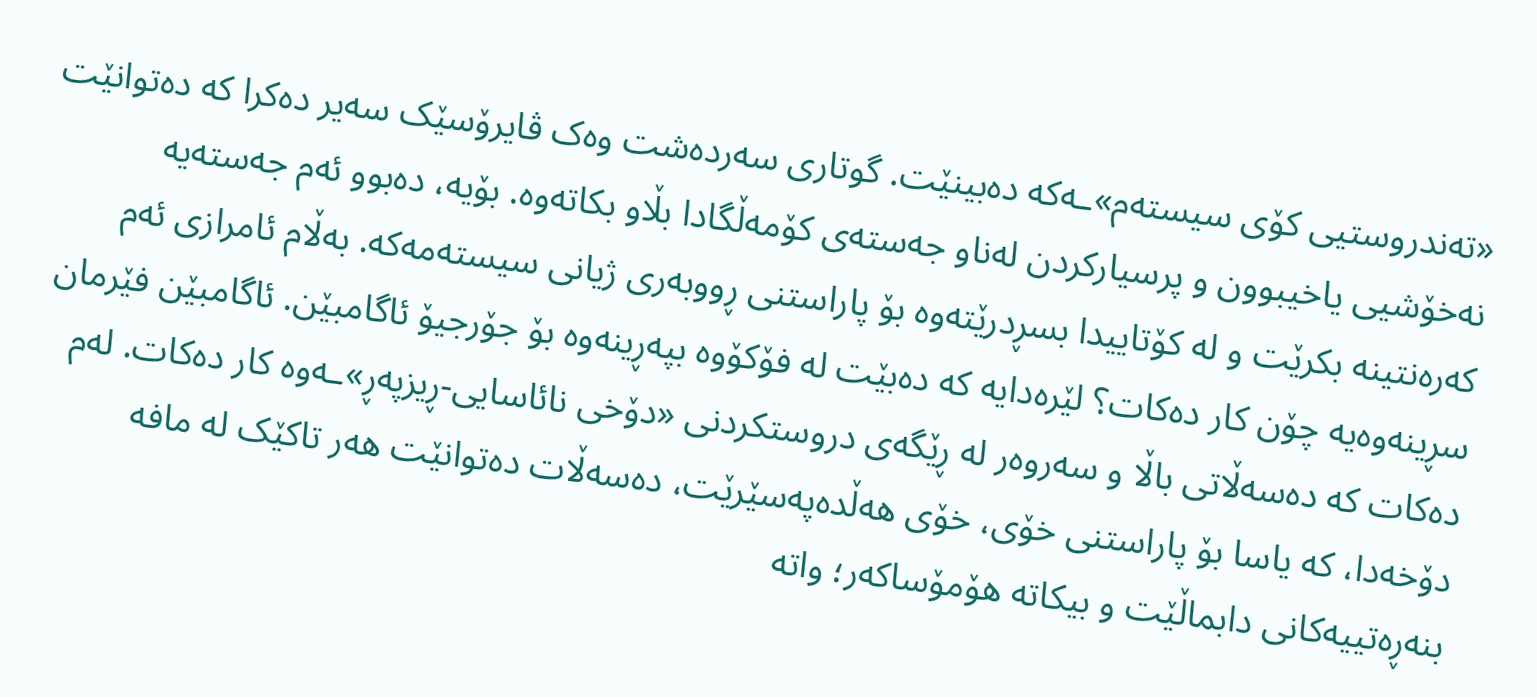«تەندروستیی کۆی سیستەم»ـەکە دەبینێت. گوتاری سەردەشت وەک ڤایرۆسێک سەیر دەکرا کە دەتوانێت نەخۆشیی یاخیبوون و پرسیارکردن لەناو جەستەی کۆمەڵگادا بڵاو بکاتەوە. بۆیە، دەبوو ئەم جەستەیە کەرەنتینە بکرێت و لە کۆتاییدا بسڕدرێتەوە بۆ پاراستنی ڕووبەری ژیانی سیستەمەکە. بەڵام ئامرازی ئەم سڕینەوەیە چۆن کار دەکات؟ لێرەدایە کە دەبێت لە فۆکۆوە بپەڕینەوە بۆ جۆرجیۆ ئاگامبێن. ئاگامبێن فێرمان دەکات کە دەسەڵاتی باڵا و سەروەر لە ڕێگەی دروستکردنی «دۆخی نائاسایی-ڕیزپەڕ»ـەوە کار دەکات. لەم دۆخەدا، کە یاسا بۆ پاراستنی خۆی، خۆی هەڵدەپەسێرێت، دەسەڵات دەتوانێت هەر تاکێک لە مافە بنەڕەتییەکانی دابماڵێت و بیکاتە هۆمۆساکەر؛ واتە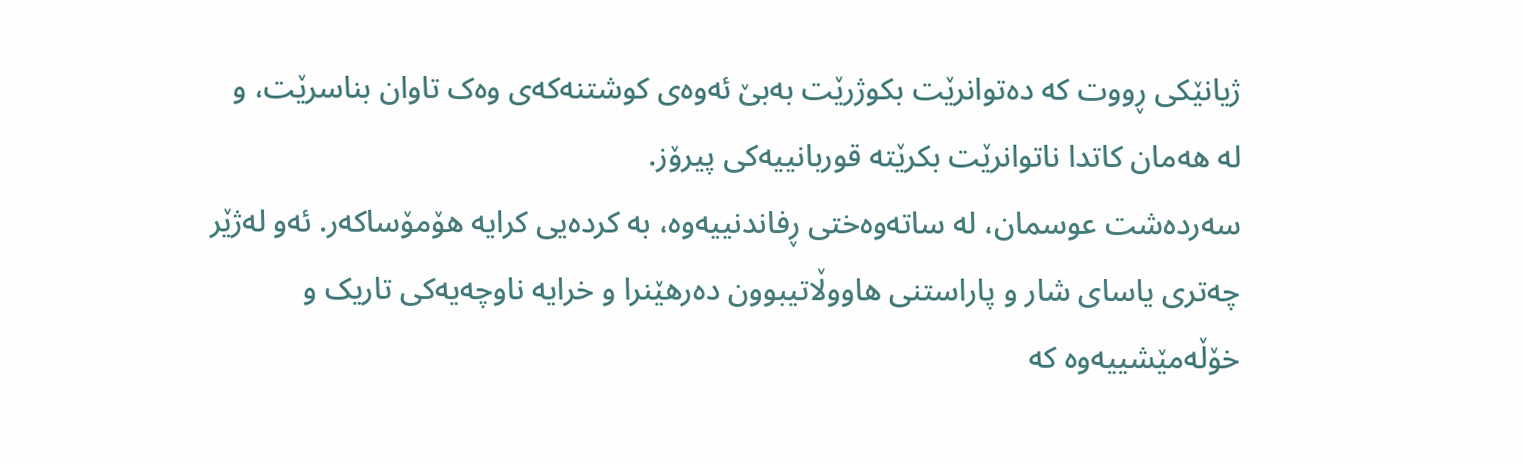ژیانێکی ڕووت کە دەتوانرێت بکوژرێت بەبێ ئەوەی کوشتنەکەی وەک تاوان بناسرێت، و لە هەمان کاتدا ناتوانرێت بکرێتە قوربانییەکی پیرۆز.
سەردەشت عوسمان، لە ساتەوەختی ڕفاندنییەوە، بە کردەیی کرایە هۆمۆساکەر. ئەو لەژێر چەتری یاسای شار و پاراستنی هاووڵاتیبوون دەرهێنرا و خرایە ناوچەیەکی تاریک و خۆڵەمێشییەوە کە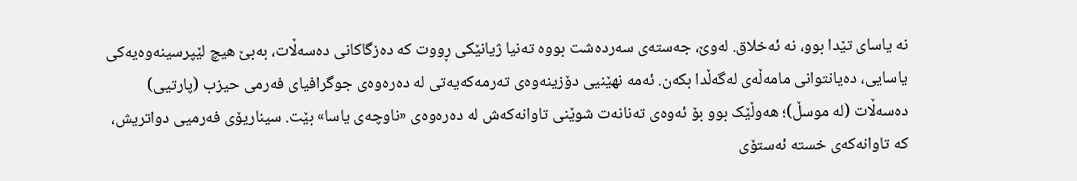نە یاسای تێدا بوو، نە ئەخلاق. لەوێ، جەستەی سەردەشت بووە تەنیا ژیانێکی ڕووت کە دەزگاکانی دەسەڵات، بەبێ هیچ لێپرسینەوەیەکی یاسایی، دەیانتوانی مامەڵەی لەگەڵدا بکەن. ئەمە نهێنیی دۆزینەوەی تەرمەکەیەتی لە دەرەوەی جوگرافیای فەرمی حیزب (پارتیی) دەسەڵات (لە موسڵ)؛ هەوڵێک بوو بۆ ئەوەی تەنانەت شوێنی تاوانەکەش لە دەرەوەی «ناوچەی یاسا» بێت. سیناریۆی فەرمیی دواتریش، کە تاوانەکەی خستە ئەستۆی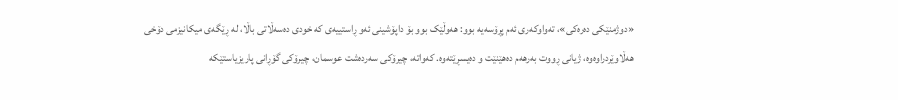«دوژمنێکی دەرەکی»، تەواوکەری ئەم پڕۆسەیە بوو: هەوڵێک بوو بۆ داپۆشینی ئەو ڕاستییەی کە خودی دەسەڵاتی باڵا، لە ڕێگەی میکانیزمی دۆخی هەڵاوێردراوەوە، ژیانی ڕووت بەرهەم دەهێنێت و دەیسڕێتەوە. کەواتە، چیرۆکی سەردەشت عوسمان، چیرۆکی گۆڕانی پاریزیاستێکە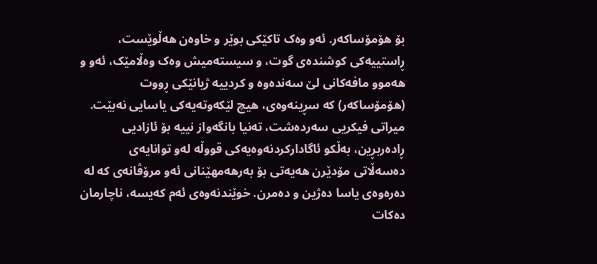بۆ هۆمۆساکەر. ئەو وەک تاکێکی بوێر و خاوەن هەڵوێست، ڕاستییەکی کوشندەی گوت، و سیستەمیش وەک وەڵامێک، ئەو و هەموو مافەکانی لێ سەندەوە و کردییە ژیانێکی ڕووت (هۆمۆساکەر) کە سڕینەوەی، هیچ لێکەوتەیەکی یاسایی نەبێت. میراتی فیکریی سەردەشت، تەنیا بانگەواز نییە بۆ ئازادیی ڕادەربڕین، بەڵکو ئاگادارکردنەوەیەکی قووڵە لەو توانایەی دەسەڵاتی مۆدێرن هەیەتی بۆ بەرهەمهێنانی ئەو مرۆڤانەی کە لە دەرەوەی یاسا دەژین و دەمرن. خوێندنەوەی ئەم کەیسە، ناچارمان دەکات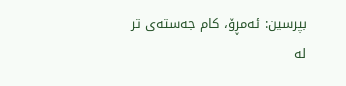بپرسین: ئەمڕۆ، کام جەستەی تر لە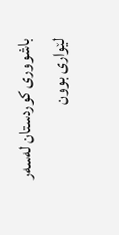باشووری کوردستان لەسەر لێواری بوون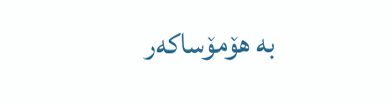بە هۆمۆساکەر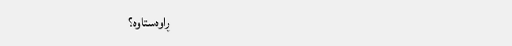ڕاوەستاوە؟